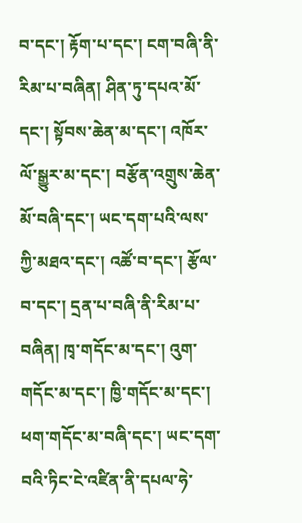བ་དང་། རྟོག་པ་དང་། ངག་བཞི་ནི་རིམ་པ་བཞིན། ཤིན་ཏུ་དཔའ་མོ་དང་། སྟོབས་ཆེན་མ་དང་། འཁོར་ལོ་སྒྱུར་མ་དང་། བརྩོན་འགྲུས་ཆེན་མོ་བཞི་དང་། ཡང་དག་པའི་ལས་ཀྱི་མཐའ་དང་། འཚོ་བ་དང་། རྩོལ་བ་དང་། དྲན་པ་བཞི་ནི་རིམ་པ་བཞིན། ཁྭ་གདོང་མ་དང་། འུག་གདོང་མ་དང་། ཁྱི་གདོང་མ་དང་། ཕག་གདོང་མ་བཞི་དང་། ཡང་དག་བའི་ཏིང་ངེ་འཛིན་ནི་དཔལ་ཧེ་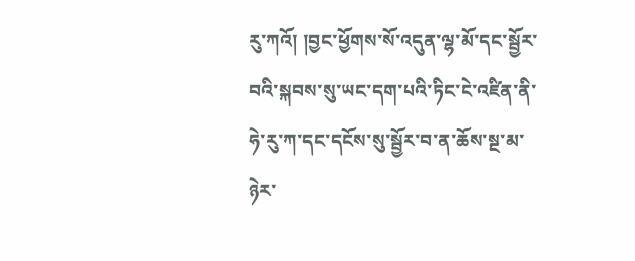རུ་ཀའོ། །བྱང་ཕྱོགས་སོ་འདུན་ལྷ་མོ་དང་སྦྱོར་བའི་སྐབས་སུ་ཡང་དག་པའི་ཏིང་ངེ་འཛིན་ནི་ཧེ་རུ་ཀ་དང་དངོས་སུ་སྦྱོར་བ་ན་ཆོས་སྔ་མ་ཉེར་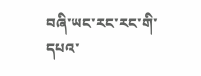བཞི་ཡང་རང་རང་གི་དཔའ་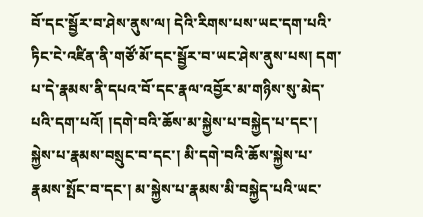བོ་དང་སྦྱོར་བ་ཤེས་ནུས་ལ། དེའི་རིགས་པས་ཡང་དག་པའི་ཏིང་ངེ་འཛིན་ནི་གཙོ་མོ་དང་སྦྱོར་བ་ཡང་ཤེས་ནུས་པས། དག་པ་དེ་རྣམས་ནི་དཔའ་བོ་དང་རྣལ་འབྱོར་མ་གཉིས་སུ་མེད་པའི་དག་པའོ། །དགེ་བའི་ཆོས་མ་སྐྱེས་པ་བསྐྱེད་པ་དང་། སྐྱེས་པ་རྣམས་བསྲུང་བ་དང་། མི་དགེ་བའི་ཆོས་སྐྱེས་པ་རྣམས་སྤོང་བ་དང་། མ་སྐྱེས་པ་རྣམས་མི་བསྐྱེད་པའི་ཡང་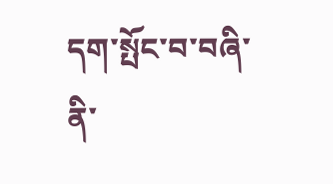དག་སྤོང་བ་བཞི་ནི་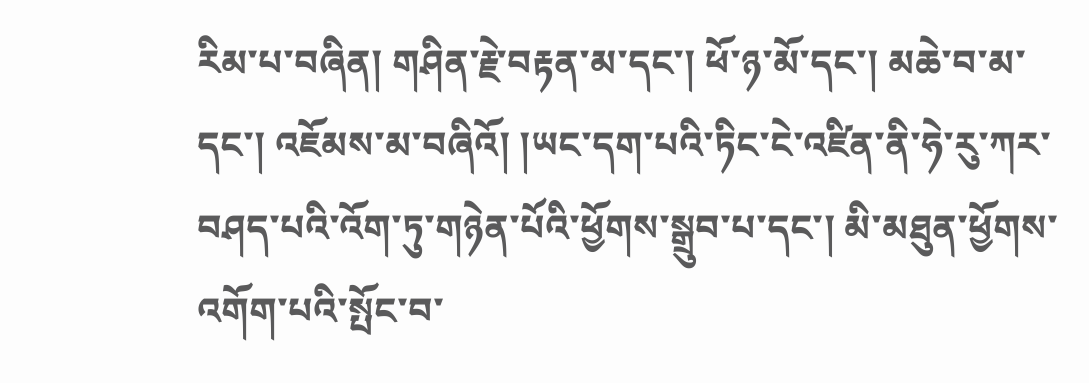རིམ་པ་བཞིན། གཤིན་རྗེ་བརྟན་མ་དང་། ཕོ་ཉ་མོ་དང་། མཆེ་བ་མ་དང་། འཇོམས་མ་བཞིའོ། །ཡང་དག་པའི་ཏིང་ངེ་འཛིན་ནི་ཧེ་རུ་ཀར་བཤད་པའི་འོག་ཏུ་གཉེན་པོའི་ཕྱོགས་སྒྲུབ་པ་དང་། མི་མཐུན་ཕྱོགས་འགོག་པའི་སྤོང་བ་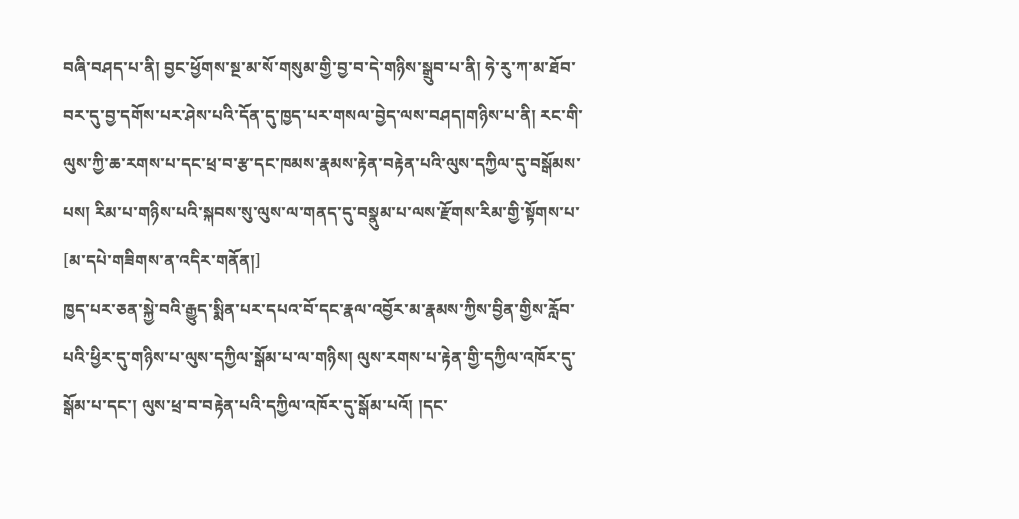བཞི་བཤད་པ་ནི། བྱང་ཕྱོགས་སྔ་མ་སོ་གསུམ་གྱི་བྱ་བ་དེ་གཉིས་སྒྲུབ་པ་ནི། ཧེ་རུ་ཀ་མ་ཐོབ་བར་དུ་བྱ་དགོས་པར་ཤེས་པའི་དོན་དུ་ཁྱད་པར་གསལ་བྱེད་ལས་བཤད།གཉིས་པ་ནི། རང་གི་ལུས་ཀྱི་ཆ་རགས་པ་དང་ཕྲ་བ་རྩ་དང་ཁམས་རྣམས་རྟེན་བརྟེན་པའི་ལུས་དཀྱིལ་དུ་བསྒོམས་པས། རིམ་པ་གཉིས་པའི་སྐབས་སུ་ལུས་ལ་གནད་དུ་བསྣུམ་པ་ལས་རྫོགས་རིམ་གྱི་སྟོགས་པ་
[མ་དཔེ་གཟིགས་ན་འདིར་གནོན།]
ཁྱད་པར་ཅན་སྐྱེ་བའི་རྒྱུད་སྨིན་པར་དཔའ་བོ་དང་རྣལ་འབྱོར་མ་རྣམས་ཀྱིས་བྱིན་གྱིས་རློབ་པའི་ཕྱིར་དུ་གཉིས་པ་ལུས་དཀྱིལ་སྒོམ་པ་ལ་གཉིས། ལུས་རགས་པ་རྟེན་གྱི་དཀྱིལ་འཁོར་དུ་སྒོམ་པ་དང་། ལུས་ཕྲ་བ་བརྟེན་པའི་དཀྱིལ་འཁོར་དུ་སྒོམ་པའོ། །དང་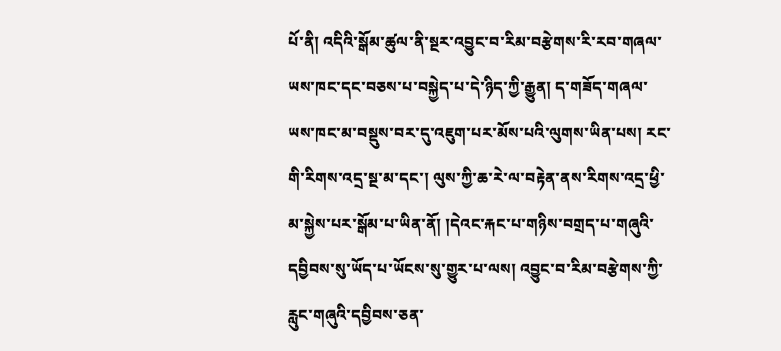པོ་ནི། འདིའི་སྒོམ་ཚུལ་ནི་སྔར་འབྱུང་བ་རིམ་བརྩེགས་རི་རབ་གཞལ་ཡས་ཁང་དང་བཅས་པ་བསྐྱེད་པ་དེ་ཉིད་ཀྱི་རྒྱུན། ད་གཟོད་གཞལ་ཡས་ཁང་མ་བསྡུས་བར་དུ་འཇུག་པར་མོས་པའི་ལུགས་ཡིན་པས། རང་གི་རིགས་འདྲ་སྔ་མ་དང་། ལུས་ཀྱི་ཆ་རེ་ལ་བརྟེན་ནས་རིགས་འདྲ་ཕྱི་མ་སྐྱེས་པར་སྒོམ་པ་ཡིན་ནོ། །དེའང་རྐང་པ་གཉིས་བགྲད་པ་གཞུའི་དབྱིབས་སུ་ཡོད་པ་ཡོངས་སུ་གྱུར་པ་ལས། འབྱུང་བ་རིམ་བརྩེགས་ཀྱི་རླུང་གཞུའི་དབྱིབས་ཅན་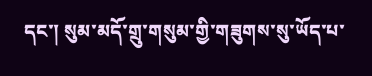དང་། སུམ་མདོ་གྲུ་གསུམ་གྱི་གཟུགས་སུ་ཡོད་པ་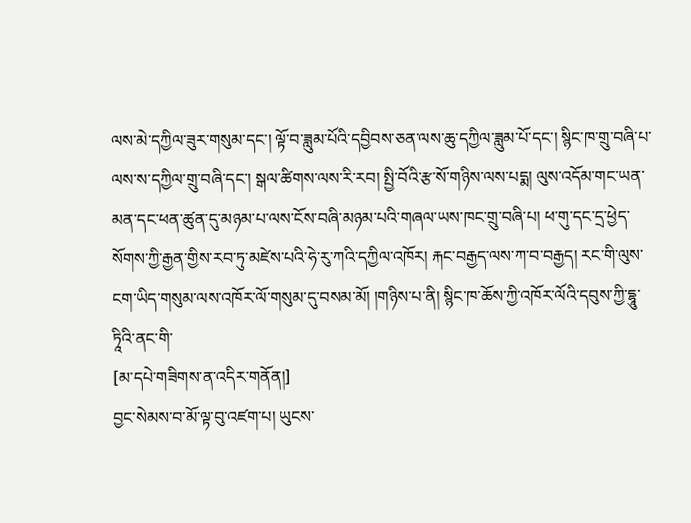ལས་མེ་དཀྱིལ་ཟུར་གསུམ་དང་། ལྟོ་བ་ཟླུམ་པོའི་དབྱིབས་ཅན་ལས་ཆུ་དཀྱིལ་ཟླུམ་པོ་དང་། སྙིང་ཁ་གྲུ་བཞི་པ་ལས་ས་དཀྱིལ་གྲུ་བཞི་དང་། སྒལ་ཚིགས་ལས་རི་རབ། སྤྱི་བོའི་རྩ་སོ་གཉིས་ལས་པདྨ། ལུས་འདོམ་གང་ཡན་མན་དང་ཕན་ཚུན་དུ་མཉམ་པ་ལས་ངོས་བཞི་མཉམ་པའི་གཞལ་ཡས་ཁང་གྲུ་བཞི་པ། ཕ་གུ་དང་དྲ་ཕྱེད་སོགས་ཀྱི་རྒྱན་གྱིས་རབ་ཏུ་མཛེས་པའི་ཧེ་རུ་ཀའི་དཀྱིལ་འཁོར། རྐང་བརྒྱད་ལས་ཀ་བ་བརྒྱད། རང་གི་ལུས་ངག་ཡིད་གསུམ་ལས་འཁོར་ལོ་གསུམ་དུ་བསམ་མོ། །གཉིས་པ་ནི། སྙིང་ཁ་ཆོས་ཀྱི་འཁོར་ལོའི་དབུས་ཀྱི་དྷཱུ་ཏཱིའི་ནང་གི་
[མ་དཔེ་གཟིགས་ན་འདིར་གནོན།]
བྱང་སེམས་བ་མོ་ལྟ་བུ་འཛག་པ། ཡུངས་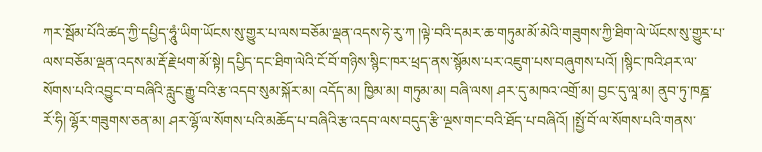ཀར་སྦོམ་པོའི་ཚད་ཀྱི་དཔྱིད་ཧཱུཾ་ཡིག་ཡོངས་སུ་གྱུར་པ་ལས་བཅོམ་ལྡན་འདས་ཧེ་རུ་ཀ །ལྟེ་བའི་དམར་ཆ་གཏུམ་མོ་མེའི་གཟུགས་ཀྱི་ཐིག་ལེ་ཡོངས་སུ་གྱུར་པ་ལས་བཅོམ་ལྡན་འདས་མ་རྡོ་རྗེ་ཕག་མོ་སྟེ། དཔྱིད་དང་ཐིག་ལེའི་ངོ་བོ་གཉིས་སྙིང་ཁར་ཕྲད་ནས་སྙོམས་པར་འཇུག་པས་བཞུགས་པའོ། །སྙིང་ཁའི་ཤར་ལ་སོགས་པའི་འབྱུང་བ་བཞིའི་རླུང་རྒྱུ་བའི་རྩ་འདབ་སུམ་སྐོར་མ། འདོད་མ། ཁྱིམ་མ། གཏུམ་མ། བཞི་ལས། ཤར་དུ་མཁའ་འགྲོ་མ། བྱང་དུ་ལཱ་མ། ནུབ་ཏུ་ཁཎྜ་རོ་ཧི། ལྷོར་གཟུགས་ཅན་མ། ཤར་ལྷོ་ལ་སོགས་པའི་མཆོད་པ་བཞིའི་རྩ་འདབ་ལས་བདུད་རྩི་ལྔས་གང་བའི་ཐོད་པ་བཞིའོ། །སྤྱོ་བོ་ལ་སོགས་པའི་གནས་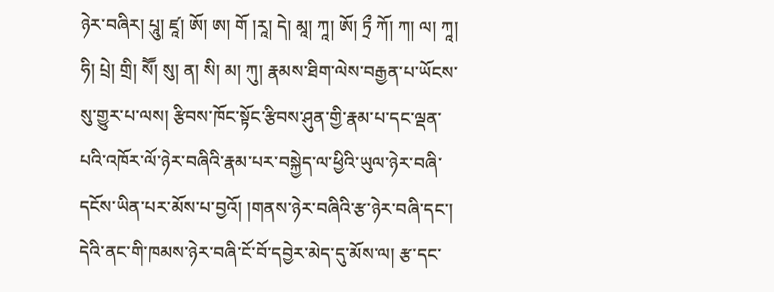ཉེར་བཞིར། པཱུ། ཛཱ། ཨོ། ཨ། གོ །རཱ། དེ། མཱ། ཀཱ། ཨོ། ཏྲྀ ཀོ། ཀ། ལ། ཀཱ། ཧི། པྲེ། གྲི། སཽ། སུ། ན། སི། མ། ཀུ། རྣམས་ཐིག་ལེས་བརྒྱན་པ་ཡོངས་སུ་གྱུར་པ་ལས། རྩིབས་ཁོང་སྟོང་རྩིབས་ཤུན་གྱི་རྣམ་པ་དང་ལྡན་པའི་འཁོར་ལོ་ཉེར་བཞིའི་རྣམ་པར་བསྐྱེད་ལ་ཕྱིའི་ཡུལ་ཉེར་བཞི་དངོས་ཡིན་པར་མོས་པ་བྱའོ། །གནས་ཉེར་བཞིའི་རྩ་ཉེར་བཞི་དང་། དེའི་ནང་གི་ཁམས་ཉེར་བཞི་ངོ་བོ་དབྱེར་མེད་དུ་མོས་ལ། རྩ་དང་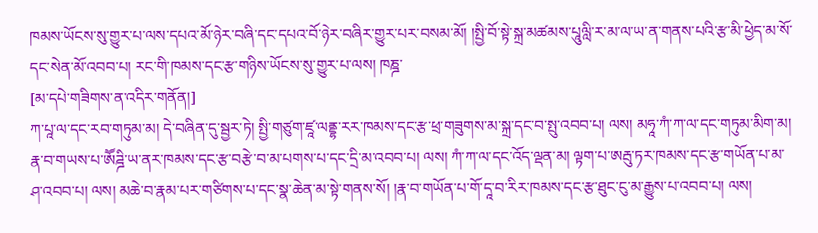ཁམས་ཡོངས་སུ་གྱུར་པ་ལས་དཔའ་མོ་ཉེར་བཞི་དང་དཔའ་བོ་ཉེར་བཞིར་གྱུར་པར་བསམ་མོ། །སྤྱི་བོ་སྟེ་སྐྲ་མཚམས་པཱུལླི་ར་མ་ལ་ཡ་ན་གནས་པའི་རྩ་མི་ཕྱེད་མ་སོ་དང་སེན་མོ་འབབ་པ། རང་གི་ཁམས་དང་རྩ་གཉིས་ཡོངས་སུ་གྱུར་པ་ལས། ཁཎྜ་
[མ་དཔེ་གཟིགས་ན་འདིར་གནོན།]
ཀ་པཱ་ལ་དང་རབ་གཏུམ་མ། དེ་བཞིན་དུ་སྦྱར་ཏེ། སྤྱི་གཙུག་ཛཱ་ལནྡྷ་རར་ཁམས་དང་རྩ་ཕྲ་གཟུགས་མ་སྐྲ་དང་བ་སྤུ་འབབ་པ། ལས། མཧཱ་ཀཾ་ཀ་ལ་དང་གཏུམ་མིག་མ། རྣ་བ་གཡས་པ་ཨཽཌྜི་ཡ་ནར་ཁམས་དང་རྩ་བརྩེ་བ་མ་པགས་པ་དང་དྲི་མ་འབབ་པ། ལས། ཀཾ་ཀ་ལ་དང་འོད་ལྡན་མ། ལྟག་པ་ཨརྦུ་ཏར་ཁམས་དང་རྩ་གཡོན་པ་མ་ཤ་འབབ་པ། ལས། མཆེ་བ་རྣམ་པར་གཙིགས་པ་དང་སྣ་ཆེན་མ་སྟེ་གནས་སོ། །རྣ་བ་གཡོན་པ་གོ་དཱ་བ་རིར་ཁམས་དང་རྩ་ཐུང་ངུ་མ་རྒྱུས་པ་འབབ་པ། ལས།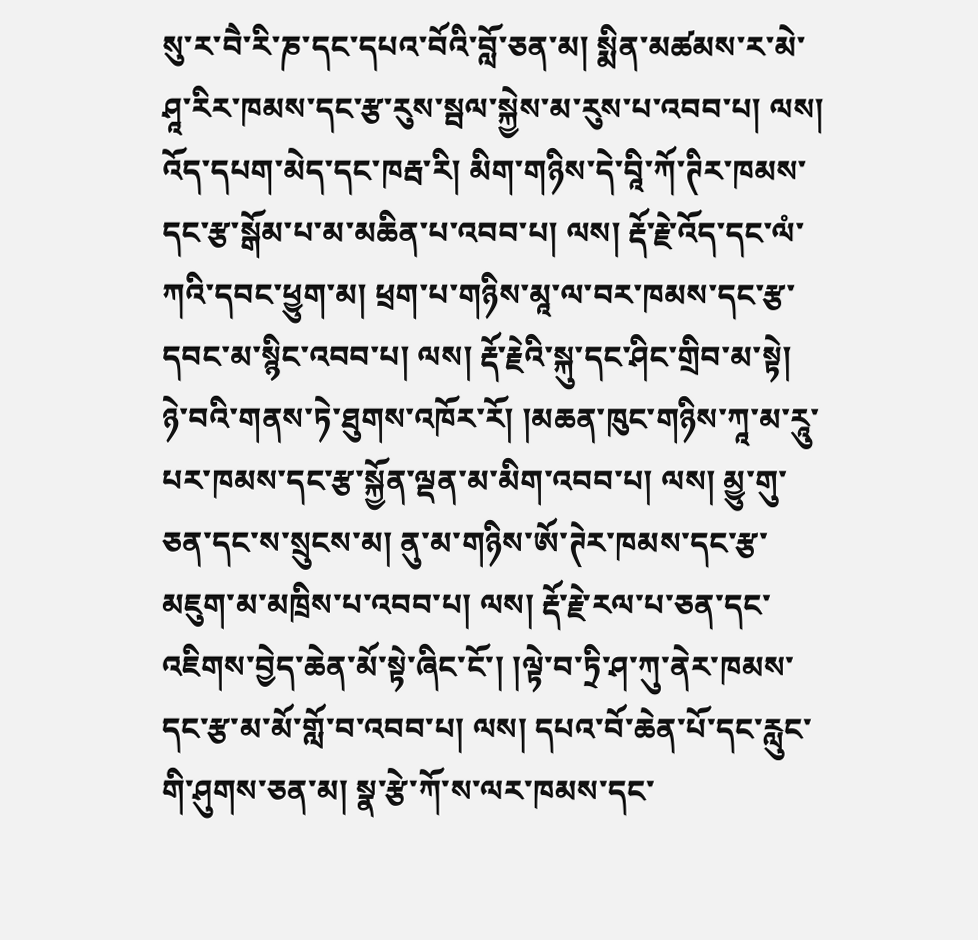སུ་ར་བཻ་རི་ཎ་དང་དཔའ་བོའི་བློ་ཅན་མ། སྨིན་མཚམས་ར་མེ་ཤཱ་རིར་ཁམས་དང་རྩ་རུས་སྦལ་སྐྱེས་མ་རུས་པ་འབབ་པ། ལས། འོད་དཔག་མེད་དང་ཁརྦ་རི། མིག་གཉིས་དེ་བཱི་ཀོ་ཊིར་ཁམས་དང་རྩ་སྒོམ་པ་མ་མཆིན་པ་འབབ་པ། ལས། རྡོ་རྗེ་འོད་དང་ལཾ་ཀའི་དབང་ཕྱུག་མ། ཕྲག་པ་གཉིས་མཱ་ལ་བར་ཁམས་དང་རྩ་དབང་མ་སྙིང་འབབ་པ། ལས། རྡོ་རྗེའི་སྐུ་དང་ཤིང་གྲིབ་མ་སྟེ། ཉེ་བའི་གནས་ཏེ་ཐུགས་འཁོར་རོ། །མཆན་ཁུང་གཉིས་ཀཱ་མ་རཱུ་པར་ཁམས་དང་རྩ་སྐྱོན་ལྡན་མ་མིག་འབབ་པ། ལས། མྱུ་གུ་ཅན་དང་ས་སྲུངས་མ། ནུ་མ་གཉིས་ཨོ་ཊེར་ཁམས་དང་རྩ་མཇུག་མ་མཁྲིས་པ་འབབ་པ། ལས། རྡོ་རྗེ་རལ་པ་ཅན་དང་འཇིགས་བྱེད་ཆེན་མོ་སྟེ་ཞིང་ངོ་། །ལྟེ་བ་ཏྲི་ཤ་ཀུ་ནེར་ཁམས་དང་རྩ་མ་མོ་གློ་བ་འབབ་པ། ལས། དཔའ་བོ་ཆེན་པོ་དང་རླུང་གི་ཤུགས་ཅན་མ། སྣ་རྩེ་ཀོ་ས་ལར་ཁམས་དང་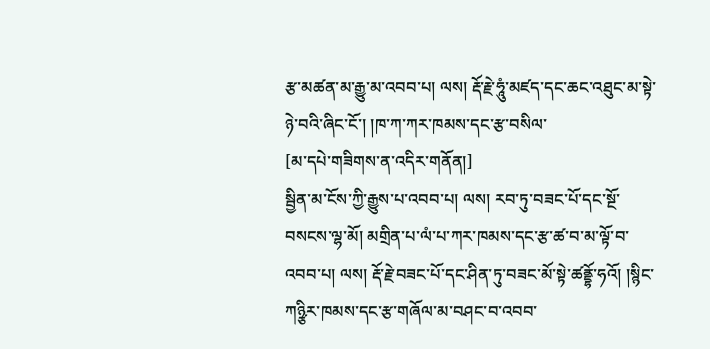རྩ་མཚན་མ་རྒྱུ་མ་འབབ་པ། ལས། རྡོ་རྗེ་ཧཱུཾ་མཛད་དང་ཆང་འཐུང་མ་སྟེ་ཉེ་བའི་ཞིང་ངོ་། །ཁ་ཀ་ཀར་ཁམས་དང་རྩ་བསིལ་
[མ་དཔེ་གཟིགས་ན་འདིར་གནོན།]
སྦྱིན་མ་ངོས་ཀྱི་རྒྱུས་པ་འབབ་པ། ལས། རབ་ཏུ་བཟང་པོ་དང་སྔོ་བསངས་ལྷ་མོ། མགྲིན་པ་ལཾ་པ་ཀར་ཁམས་དང་རྩ་ཚ་བ་མ་ལྟོ་བ་འབབ་པ། ལས། རྡོ་རྗེ་བཟང་པོ་དང་ཤིན་ཏུ་བཟང་མོ་སྟེ་ཚནྡྷོ་ཧའོ། །སྙིང་ཀཉྩིར་ཁམས་དང་རྩ་གཞོལ་མ་བཤང་བ་འབབ་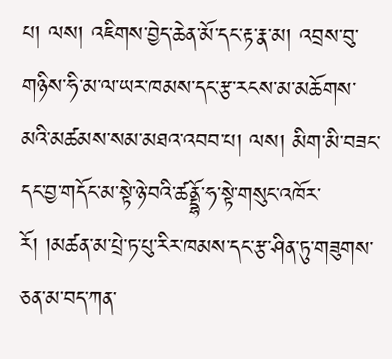པ། ལས། འཇིགས་བྱེད་ཆེན་མོ་དང་རྟ་རྣ་མ། འབྲས་བུ་གཉིས་ཧི་མ་ལ་ཡར་ཁམས་དང་རྩ་རངས་མ་མཆོགས་མའི་མཚམས་སམ་མཐའ་འབབ་པ། ལས། མིག་མི་བཟང་དང་བྱ་གདོང་མ་སྟེ་ཉེ་བའི་ཚནྡྷོ་ཧ་སྟེ་གསུང་འཁོར་རོ། །མཚན་མ་པྲེ་ཏ་པུ་རིར་ཁམས་དང་རྩ་ཤིན་ཏུ་གཟུགས་ཅན་མ་བད་ཀན་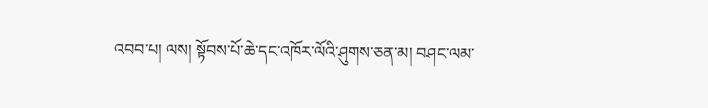འབབ་པ། ལས། སྟོབས་པོ་ཆེ་དང་འཁོར་ལོའི་ཤུགས་ཅན་མ། བཤང་ལམ་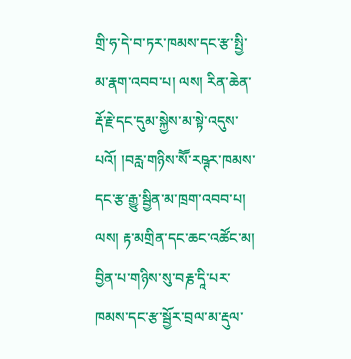གྲི་ཧ་དེ་བ་ཏར་ཁམས་དང་རྩ་སྤྱི་མ་རྣག་འབབ་པ། ལས། རིན་ཆེན་རྡོ་རྗེ་དང་དུམ་སྐྱེས་མ་སྟེ་འདུས་པའོ། །བརླ་གཉིས་སཽ་རཥྚར་ཁམས་དང་རྩ་རྒྱུ་སྦྱིན་མ་ཁྲག་འབབ་པ། ལས། རྟ་མགྲིན་དང་ཆང་འཚོང་མ། བྱིན་པ་གཉིས་སུ་བརྞ་དཱི་པར་ཁམས་དང་རྩ་སྦྱོར་བྲལ་མ་རྡུལ་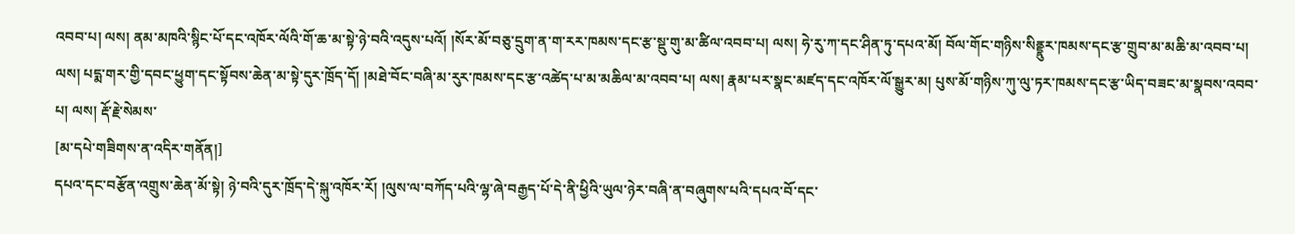འབབ་པ། ལས། ནམ་མཁའི་སྙིང་པོ་དང་འཁོར་ལོའི་གོ་ཆ་མ་སྟེ་ཉེ་བའི་འདུས་པའོ། །སོར་མོ་བཅུ་དྲུག་ན་ག་རར་ཁམས་དང་རྩ་སྡུ་གུ་མ་ཚིལ་འབབ་པ། ལས། ཧེ་རུ་ཀ་དང་ཤིན་ཏུ་དཔའ་མོ། བོལ་གོང་གཉིས་སིནྡྷུར་ཁམས་དང་རྩ་གྲུབ་མ་མཆི་མ་འབབ་པ། ལས། པདྨ་གར་གྱི་དབང་ཕྱུག་དང་སྟོབས་ཆེན་མ་སྟེ་དུར་ཁྲོད་དོ། །མཐེ་བོང་བཞི་མ་རུར་ཁམས་དང་རྩ་འཚེད་པ་མ་མཆིལ་མ་འབབ་པ། ལས། རྣམ་པར་སྣང་མཛད་དང་འཁོར་ལོ་སྒྱུར་མ། པུས་མོ་གཉིས་ཀུ་ལུ་ཏར་ཁམས་དང་རྩ་ཡིད་བཟང་མ་སྣབས་འབབ་པ། ལས། རྡོ་རྗེ་སེམས་
[མ་དཔེ་གཟིགས་ན་འདིར་གནོན།]
དཔའ་དང་བརྩོན་འགྲུས་ཆེན་མོ་སྟེ། ཉེ་བའི་དུར་ཁྲོད་དེ་སྐུ་འཁོར་རོ། །ལུས་ལ་བཀོད་པའི་ལྷ་ཞེ་བརྒྱད་པོ་དེ་ནི་ཕྱིའི་ཡུལ་ཉེར་བཞི་ན་བཞུགས་པའི་དཔའ་བོ་དང་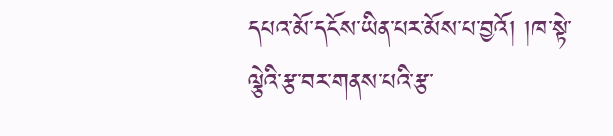དཔའ་མོ་དངོས་ཡིན་པར་མོས་པ་བྱའོ། །ཁ་སྟེ་ལྕེའི་རྩ་བར་གནས་པའི་རྩ་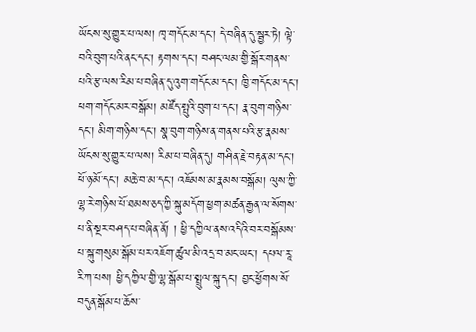ཡོངས་སུ་གྱུར་པ་ལས། ཁྭ་གདོང་མ་དང་། དེ་བཞིན་དུ་སྦྱར་ཏེ། ལྟེ་བའི་བུག་པའི་ནང་དང་། རྟགས་དང་། བཤང་ལམ་གྱི་སྒོར་གནས་པའི་རྩ་ལས་རིམ་པ་བཞིན་དུ་འུག་གདོང་མ་དང་། ཁྱི་གདོང་མ་དང་། ཕག་གདོང་མར་བསྒོམ། མཛོད་སྤུའི་བུག་པ་དང་། རྣ་བུག་གཉིས་དང་། མིག་གཉིས་དང་། སྣ་བུག་གཉིས་ན་གནས་པའི་རྩ་རྣམས་ཡོངས་སུ་གྱུར་པ་ལས། རིམ་པ་བཞིན་དུ། གཤིན་རྗེ་བརྟན་མ་དང་། ཕོ་ཉ་མོ་དང་། མཆེ་བ་མ་དང་། འཇོམས་མ་རྣམས་བསྒོམ། ལུས་ཀྱི་ལྷ་རེ་གཉིས་པོ་ཐམས་ཅད་ཀྱི་སྐུ་མདོག་ཕྱག་མཚན་རྒྱན་ལ་སོགས་པ་ནི་སྔར་བཤད་པ་བཞིན་ནོ། ། ཕྱི་དཀྱིལ་ནས་འདིའི་བར་བསྒོམས་པ་སྐུ་གསུམ་སྒོམ་པར་འཇོག་ཚུལ་མི་འདྲ་བ་མང་ཡང་། དཔལ་རཱ་རི་ཀ་པས། ཕྱི་དཀྱིལ་གྱི་ལྷ་སྒོམ་པ་སྤྲུལ་སྐུ་དང་། བྱང་ཕྱོགས་སོ་བདུན་སྒོམ་པ་ཆོས་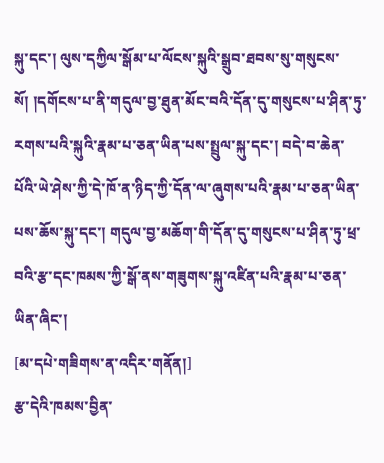སྐུ་དང་། ལུས་དཀྱིལ་སྒོམ་པ་ལོངས་སྐུའི་སྒྲུབ་ཐབས་སུ་གསུངས་སོ། །དགོངས་པ་ནི་གདུལ་བྱ་ཐུན་མོང་བའི་དོན་དུ་གསུངས་པ་ཤིན་ཏུ་རགས་པའི་སྐུའི་རྣམ་པ་ཅན་ཡིན་པས་སྤྲུལ་སྐུ་དང་། བདེ་བ་ཆེན་པོའི་ཡེ་ཤེས་ཀྱི་དེ་ཁོ་ན་ཉིད་ཀྱི་དོན་ལ་ཞུགས་པའི་རྣམ་པ་ཅན་ཡིན་པས་ཆོས་སྐུ་དང་། གདུལ་བྱ་མཆོག་གི་དོན་དུ་གསུངས་པ་ཤིན་ཏུ་ཕྲ་བའི་རྩ་དང་ཁམས་ཀྱི་སྒོ་ནས་གཟུགས་སྐུ་འཛིན་པའི་རྣམ་པ་ཅན་ཡིན་ཞིང་།
[མ་དཔེ་གཟིགས་ན་འདིར་གནོན།]
རྩ་དེའི་ཁམས་བྱིན་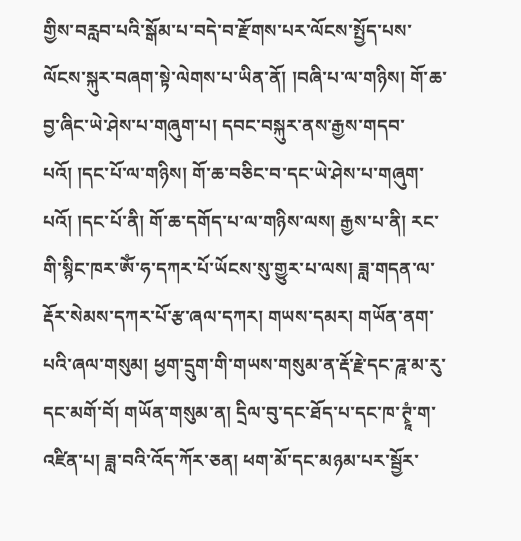གྱིས་བརླབ་པའི་སྒོམ་པ་བདེ་བ་རྫོགས་པར་ལོངས་སྤྱོད་པས་ལོངས་སྐུར་བཞག་སྟེ་ལེགས་པ་ཡིན་ནོ། །བཞི་པ་ལ་གཉིས། གོ་ཆ་བྱ་ཞིང་ཡེ་ཤེས་པ་གཞུག་པ། དབང་བསྐུར་ནས་རྒྱས་གདབ་པའོ། །དང་པོ་ལ་གཉིས། གོ་ཆ་བཅིང་བ་དང་ཡེ་ཤེས་པ་གཞུག་པའོ། །དང་པོ་ནི། གོ་ཆ་དགོད་པ་ལ་གཉིས་ལས། རྒྱས་པ་ནི། རང་གི་སྙིང་ཁར་ༀ་ཧ་དཀར་པོ་ཡོངས་སུ་གྱུར་པ་ལས། ཟླ་གདན་ལ་རྡོར་སེམས་དཀར་པོ་རྩ་ཞལ་དཀར། གཡས་དམར། གཡོན་ནག་པའི་ཞལ་གསུམ། ཕྱག་དྲུག་གི་གཡས་གསུམ་ན་རྡོ་རྗེ་དང་ཌཱ་མ་རུ་དང་མགོ་བོ། གཡོན་གསུམ་ན། དྲིལ་བུ་དང་ཐོད་པ་དང་ཁ་ཊྭཱཾ་ག་འཛིན་པ། ཟླ་བའི་འོད་ཀོར་ཅན། ཕག་མོ་དང་མཉམ་པར་སྦྱོར་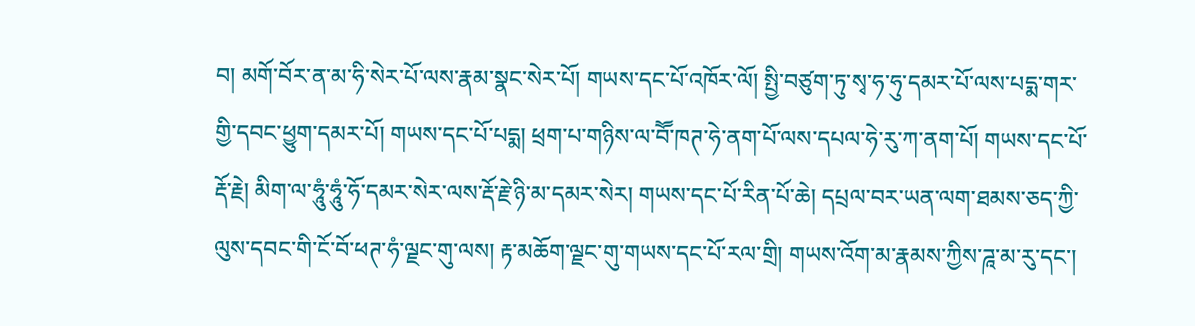བ། མགོ་བོར་ན་མ་ཧི་སེར་པོ་ལས་རྣམ་སྣང་སེར་པོ། གཡས་དང་པོ་འཁོར་ལོ། སྤྱི་བཙུག་ཏུ་སྭ་ཧ་ཧུ་དམར་པོ་ལས་པདྨ་གར་གྱི་དབང་ཕྱུག་དམར་པོ། གཡས་དང་པོ་པདྨ། ཕྲག་པ་གཉིས་ལ་བཽ་ཁཊ་ཧེ་ནག་པོ་ལས་དཔལ་ཧེ་རུ་ཀ་ནག་པོ། གཡས་དང་པོ་རྡོ་རྗེ། མིག་ལ་ཧཱུཾ་ཧཱུཾ་ཧོ་དམར་སེར་ལས་རྡོ་རྗེ་ཉི་མ་དམར་སེར། གཡས་དང་པོ་རིན་པོ་ཆེ། དཔྲལ་བར་ཡན་ལག་ཐམས་ཅད་ཀྱི་ལུས་དབང་གི་ངོ་བོ་ཕཊ་ཧཾ་ལྗང་གུ་ལས། རྟ་མཆོག་ལྗང་གུ་གཡས་དང་པོ་རལ་གྲི། གཡས་འོག་མ་རྣམས་ཀྱིས་ཌཱ་མ་རུ་དང་།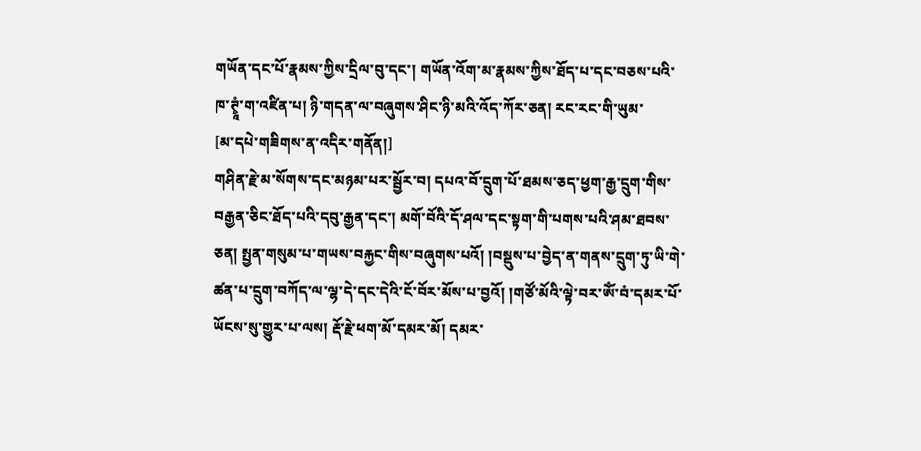གཡོན་དང་པོ་རྣམས་ཀྱིས་དྲིལ་བུ་དང་། གཡོན་འོག་མ་རྣམས་ཀྱིས་ཐོད་པ་དང་བཅས་པའི་ཁ་ཊྭཱཾ་ག་འཛིན་པ། ཉི་གདན་ལ་བཞུགས་ཤིང་ཉི་མའི་འོད་ཀོར་ཅན། རང་རང་གི་ཡུམ་
[མ་དཔེ་གཟིགས་ན་འདིར་གནོན།]
གཤིན་རྗེ་མ་སོགས་དང་མཉམ་པར་སྦྱོར་བ། དཔའ་བོ་དྲུག་པོ་ཐམས་ཅད་ཕྱག་རྒྱ་དྲུག་གིས་བརྒྱན་ཅིང་ཐོད་པའི་དབུ་རྒྱན་དང་། མགོ་བོའི་དོ་ཤལ་དང་སྟག་གི་པགས་པའི་ཤམ་ཐབས་ཅན། སྤྱན་གསུམ་པ་གཡས་བརྐྱང་གིས་བཞུགས་པའོ། །བསྡུས་པ་བྱེད་ན་གནས་དྲུག་ཏུ་ཡི་གེ་ཚན་པ་དྲུག་བཀོད་ལ་ལྷ་དེ་དང་དེའི་ངོ་བོར་མོས་པ་བྱའོ། །གཙོ་མོའི་ལྟེ་བར་ༀ་བཾ་དམར་པོ་ཡོངས་སུ་གྱུར་པ་ལས། རྡོ་རྗེ་ཕག་མོ་དམར་མོ། དམར་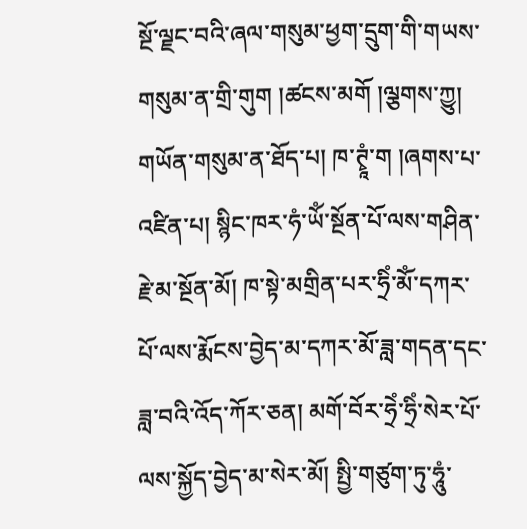སྔོ་ལྗང་བའི་ཞལ་གསུམ་ཕྱག་དྲུག་གི་གཡས་གསུམ་ན་གྲི་གུག །ཚངས་མགོ །ལྕགས་ཀྱུ། གཡོན་གསུམ་ན་ཐོད་པ། ཁ་ཊྭཱཾ་ག །ཞགས་པ་འཛིན་པ། སྙིང་ཁར་ཧཾ་ཡོཾ་སྔོན་པོ་ལས་གཤིན་རྗེ་མ་སྔོན་མོ། ཁ་སྟེ་མགྲིན་པར་ཧྲིཾ་མོཾ་དཀར་པོ་ལས་རྨོངས་བྱེད་མ་དཀར་མོ་ཟླ་གདན་དང་ཟླ་བའི་འོད་ཀོར་ཅན། མགོ་བོར་ཧྲེཾ་ཧྲིཾ་སེར་པོ་ལས་སྐྱོད་བྱེད་མ་སེར་མོ། སྤྱི་གཙུག་ཏུ་ཧཱུཾ་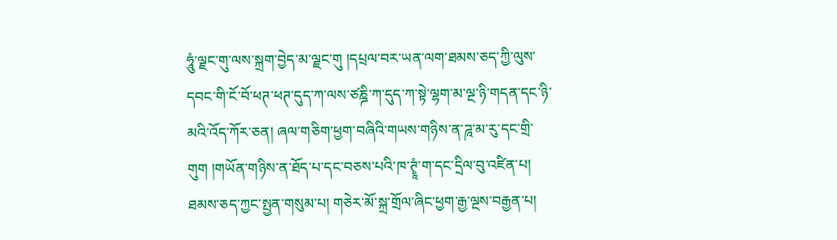ཧཱུཾ་ལྗང་གུ་ལས་སྐྲག་བྱེད་མ་ལྗང་གུ །དཔྲལ་བར་ཡན་ལག་ཐམས་ཅད་ཀྱི་ལུས་དབང་གི་ངོ་བོ་ཕཊ་ཕཊ་དུད་ཀ་ལས་ཙཎྜི་ཀ་དུད་ཀ་སྟེ་ལྷག་མ་ལྔ་ཉི་གདན་དང་ཉི་མའི་འོད་ཀོར་ཅན། ཞལ་གཅིག་ཕྱག་བཞིའི་གཡས་གཉིས་ན་ཌཱ་མ་རུ་དང་གྲི་གུག །གཡོན་གཉིས་ན་ཐོད་པ་དང་བཅས་པའི་ཁ་ཊྭཱཾ་ག་དང་དྲིལ་བུ་འཛིན་པ། ཐམས་ཅད་ཀྱང་སྤྱན་གསུམ་པ། གཅེར་མོ་སྐྲ་གྲོལ་ཞིང་ཕྱག་རྒྱ་ལྔས་བརྒྱན་པ།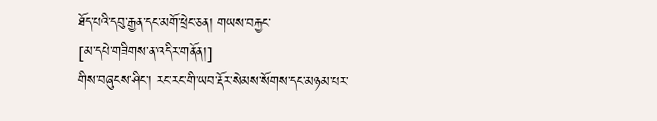ཐོད་པའི་དབུ་རྒྱན་དང་མགོ་ཕྲེང་ཅན། གཡས་བརྐྱང་
[མ་དཔེ་གཟིགས་ན་འདིར་གནོན།]
གིས་བཞུངས་ཤིང་། རང་རང་གི་ཡབ་རྡོར་སེམས་སོགས་དང་མཉམ་པར་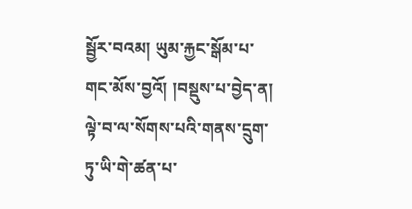སྦྱོར་བའམ། ཡུམ་རྐྱང་སྒོམ་པ་གང་མོས་བྱའོ། །བསྡུས་པ་བྱེད་ན། ལྟེ་བ་ལ་སོགས་པའི་གནས་དྲུག་ཏུ་ཡི་གེ་ཚན་པ་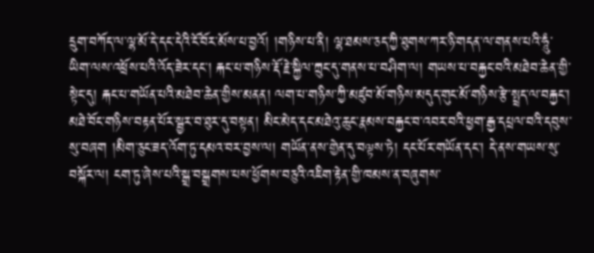དྲུག་བཀོད་ལ་ལྷ་མོ་དེ་དང་དེའི་ངོ་བོར་མོས་པ་བྱའོ། །གཉིས་པ་ནི། ལྷ་ཐམས་ཅད་ཀྱི་ཐུགས་ཀར་ཉི་གདན་ལ་གནས་པའི་ཧཱུཾ་ཡིག་ལས་འཕྲོས་པའི་འོད་ཟེར་དང་། རྐང་པ་གཉིས་རྡོ་རྗེ་སྐྱིལ་ཀྲུང་དུ་གནས་པ་བཤིག་ལ། གཡས་པ་བརྐྱང་བའི་མཐེབ་ཆེན་གྱི་སྟེང་དུ། རྐང་པ་གཡོན་པའི་མཐེབ་ཆེན་གྱིས་མནན། ལག་པ་གཉིས་ཀྱི་མཛུབ་མོ་གཉིས་མདུད་གུང་མོ་གཉིས་རྩེ་སྤྲད་ལ་བརྐྱང་། མཐེ་བོང་གཉིས་བརྟན་པོར་སྦྱར་བ་ཐུར་དུ་བསྟན། མིང་མེད་དང་མཐེའུ་ཆུང་རྣམས་བརྐྱང་བ་འབར་བའི་ཕྱག་རྒྱ་དཔྲལ་བའི་དབུས་སུ་བཞག །མིག་ཅུང་ཟད་འོག་ཏུ་དམའ་བར་བྱས་ལ། གཡོན་ནས་གྱེན་དུ་བལྟས་ཏེ། དང་པོར་གཡོན་དང་། དེ་ནས་གཡས་སུ་བསྐོར་ལ། ངག་ཏུ་ཞེས་པའི་སྒྲ་བསྒྲགས་པས་ཕྱོགས་བཅུའི་འཇིག་རྟེན་གྱི་ཁམས་ན་བཞུགས་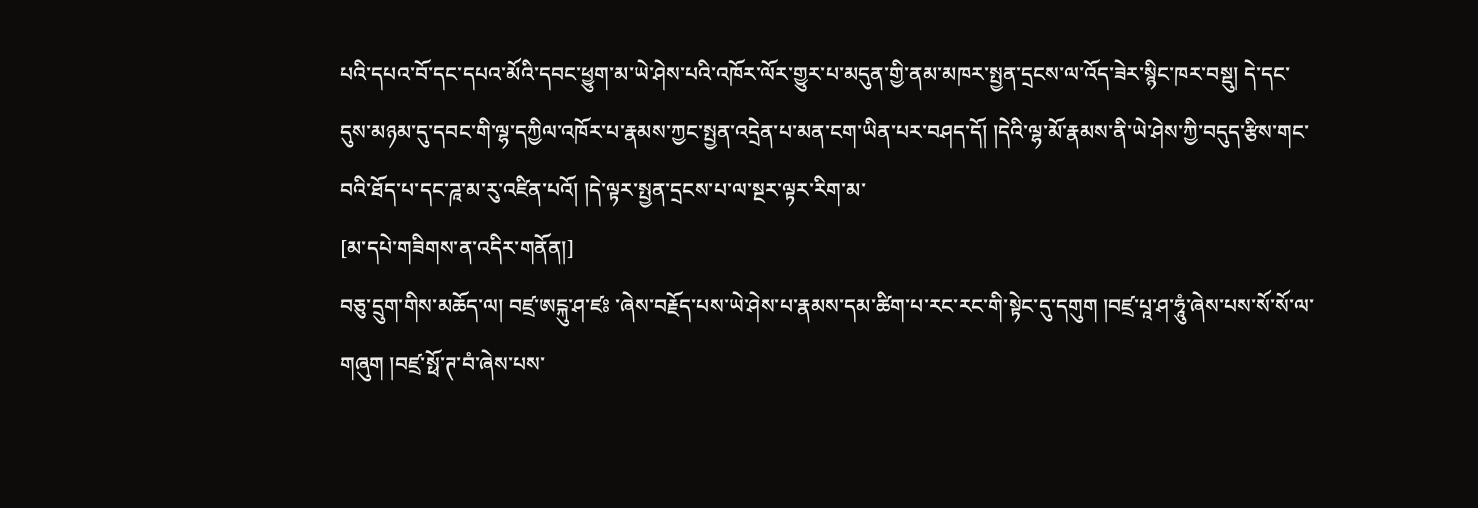པའི་དཔའ་བོ་དང་དཔའ་མོའི་དབང་ཕྱུག་མ་ཡེ་ཤེས་པའི་འཁོར་ལོར་གྱུར་པ་མདུན་གྱི་ནམ་མཁར་སྤྱན་དྲངས་ལ་འོད་ཟེར་སྙིང་ཁར་བསྡུ། དེ་དང་དུས་མཉམ་དུ་དབང་གི་ལྷ་དཀྱིལ་འཁོར་པ་རྣམས་ཀྱང་སྤྱན་འདྲེན་པ་མན་ངག་ཡིན་པར་བཤད་དོ། །དེའི་ལྷ་མོ་རྣམས་ནི་ཡེ་ཤེས་ཀྱི་བདུད་རྩིས་གང་བའི་ཐོད་པ་དང་ཌཱ་མ་རུ་འཛིན་པའོ། །དེ་ལྟར་སྤྱན་དྲངས་པ་ལ་སྔར་ལྟར་རིག་མ་
[མ་དཔེ་གཟིགས་ན་འདིར་གནོན།]
བཅུ་དྲུག་གིས་མཆོད་ལ། བཛྲ་ཨངྐུ་ཤ་ཛཿ ་ཞེས་བརྗོད་པས་ཡེ་ཤེས་པ་རྣམས་དམ་ཚིག་པ་རང་རང་གི་སྟེང་དུ་དགུག །བཛྲ་པཱ་ཤ་ཧཱུཾ་ཞེས་པས་སོ་སོ་ལ་གཞུག །བཛྲ་སྥོ་ཊ་བཾ་ཞེས་པས་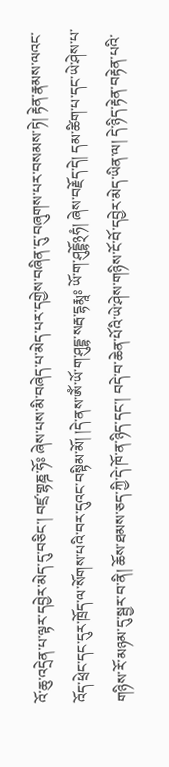འོ་ཆུ་འདྲེན་པ་ལྟར་དབྱེར་མེད་དུ་བཅིང་། བཛྲ་གྷཎྜ་ཧོཿ ཞེས་པས་མི་བཞེད་པ་མེད་པར་དགྱེས་བཞིན་དུ་བཞུགས་པར་བསམས་ཏེ། རྟེན་རྣམས་ལའང་འོད་ཕྲེང་དང་དུར་ཁྲོད་ལ་སོགས་པའི་བར་དུའང་བསྟིམ་མོ། །དེ་ནས་ༀ་ཡོ་ག་ཤུདྡྷ་སརྦ་དྷརྨཱཿ ཡོ་ག་ཤུདྡྷོ྅ཧཾ། ཞེས་བརྗོད་དེ། དམ་ཚིག་པ་དང་ཡེ་ཤེས་པ་གཉིས་རོ་མཉམ་དུ་སྦྱར་བ་ནི། ཆོས་ཐམས་ཅད་ཀྱི་དེ་ཁོ་ན་ཉིད་དང་། བདེ་བ་ཆེན་པོའི་ཡེ་ཤེས་གཉིས་ངོ་བོ་དབྱེར་མེད་ཡིན་ལ། དེ་ཉིད་རྟེན་བརྟེན་པའི་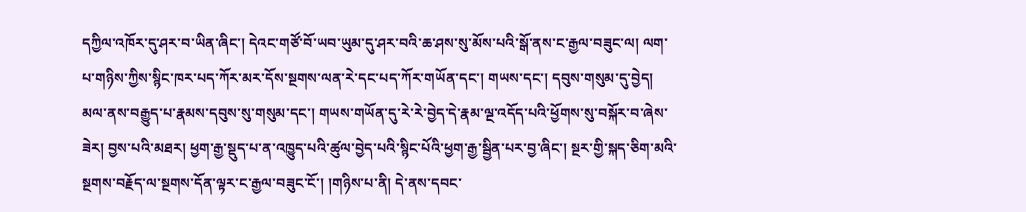དཀྱིལ་འཁོར་དུ་ཤར་བ་ཡིན་ཞིང་། དེའང་གཙོ་བོ་ཡབ་ཡུམ་དུ་ཤར་བའི་ཆ་ཤས་སུ་མོས་པའི་སྒོ་ནས་ང་རྒྱལ་བཟུང་ལ། ལག་པ་གཉིས་ཀྱིས་སྙིང་ཁར་པད་ཀོར་མར་དོས་སྔགས་ལན་རེ་དང་པད་ཀོར་གཡོན་དང་། གཡས་དང་། དབུས་གསུམ་དུ་བྱེད། མལ་ནས་བརྒྱུད་པ་རྣམས་དབུས་སུ་གསུམ་དང་། གཡས་གཡོན་དུ་རེ་རེ་བྱེད་དེ་རྣམ་ལྔ་འདོད་པའི་ཕྱོགས་སུ་བསྐོར་བ་ཞེས་ཟེར། བྱས་པའི་མཐར། ཕྱག་རྒྱ་སྡུད་པ་ན་འཁྱུད་པའི་ཚུལ་བྱེད་པའི་སྙིང་པོའི་ཕྱག་རྒྱ་སྦྱིན་པར་བྱ་ཞིང་། སྔར་གྱི་སྐད་ཅིག་མའི་སྔགས་བརྗོད་ལ་སྔགས་དོན་ལྟར་ང་རྒྱལ་བཟུང་ངོ་། །གཉིས་པ་ནི། དེ་ནས་དབང་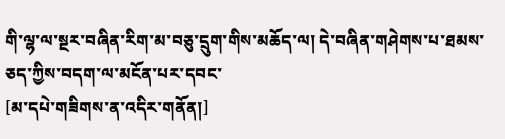གི་ལྷ་ལ་སྔར་བཞིན་རིག་མ་བཅུ་དྲུག་གིས་མཆོད་ལ། དེ་བཞིན་གཤེགས་པ་ཐམས་ཅད་ཀྱིས་བདག་ལ་མངོན་པར་དབང་
[མ་དཔེ་གཟིགས་ན་འདིར་གནོན།]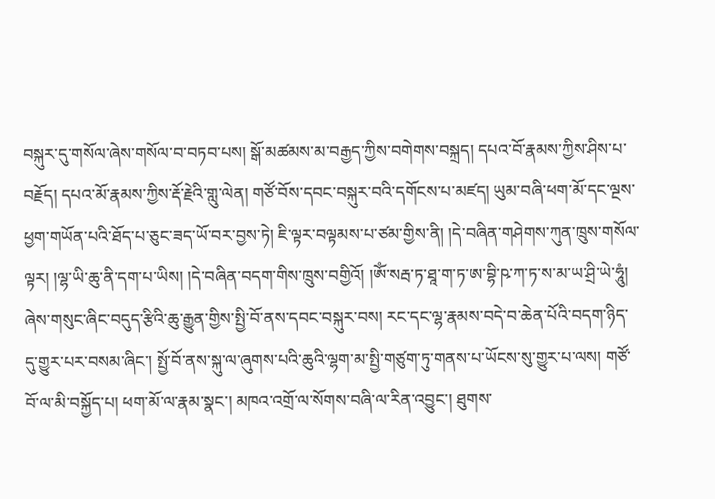བསྐུར་དུ་གསོལ་ཞེས་གསོལ་བ་བཏབ་པས། སྒོ་མཚམས་མ་བརྒྱད་ཀྱིས་བགེགས་བསྐྲད། དཔའ་བོ་རྣམས་ཀྱིས་ཤིས་པ་བརྗོད། དཔའ་མོ་རྣམས་ཀྱིས་རྡོ་རྗེའི་གླུ་ལེན། གཙོ་བོས་དབང་བསྐུར་བའི་དགོངས་པ་མཛད། ཡུམ་བཞི་ཕག་མོ་དང་ལྔས་ཕྱག་གཡོན་པའི་ཐོད་པ་ཅུང་ཟད་ཡོ་བར་བྱས་ཏེ། ཇི་ལྟར་བལྟམས་པ་ཙམ་གྱིས་ནི། །དེ་བཞིན་གཤེགས་ཀུན་ཁྲུས་གསོལ་ལྟར། །ལྷ་ཡི་ཆུ་ནི་དག་པ་ཡིས། །དེ་བཞིན་བདག་གིས་ཁྲུས་བགྱིའོ། །ༀ་སརྦ་ཏ་ཐཱ་ག་ཏ་ཨ་བྷི་ཥ་ཀ་ཏ་ས་མ་ཡ་ཤྲི་ཡེ་ཧཱུཾ། ཞེས་གསུང་ཞིང་བདུད་རྩིའི་ཆུ་རྒྱུན་གྱིས་སྤྱི་བོ་ནས་དབང་བསྐུར་བས། རང་དང་ལྷ་རྣམས་བདེ་བ་ཆེན་པོའི་བདག་ཉིད་དུ་གྱུར་པར་བསམ་ཞིང་། སྤྱོ་བོ་ནས་སྐུ་ལ་ཞུགས་པའི་ཆུའི་ལྷག་མ་སྤྱི་གཙུག་ཏུ་གནས་པ་ཡོངས་སུ་གྱུར་པ་ལས། གཙོ་བོ་ལ་མི་བསྐྱོད་པ། ཕག་མོ་ལ་རྣམ་སྣང་། མཁའ་འགྲོ་ལ་སོགས་བཞི་ལ་རིན་འབྱུང་། ཐུགས་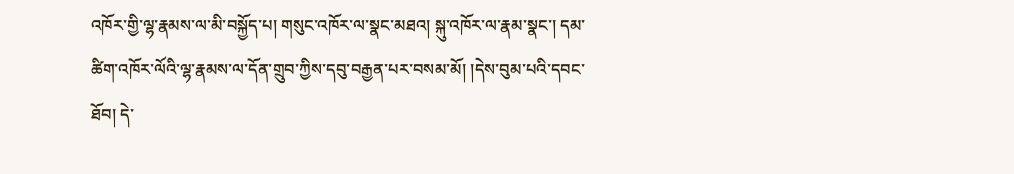འཁོར་གྱི་ལྷ་རྣམས་ལ་མི་བསྐྱོད་པ། གསུང་འཁོར་ལ་སྣང་མཐའ། སྐུ་འཁོར་ལ་རྣམ་སྣང་། དམ་ཚིག་འཁོར་ལོའི་ལྷ་རྣམས་ལ་དོན་གྲུབ་ཀྱིས་དབུ་བརྒྱན་པར་བསམ་མོ། །དེས་བུམ་པའི་དབང་ཐོབ། དེ་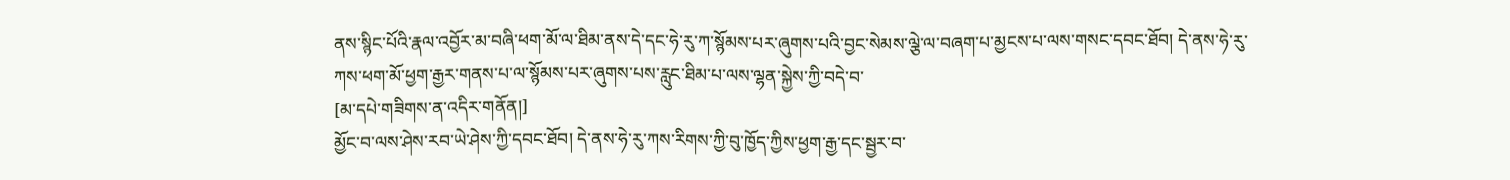ནས་སྙིང་པོའི་རྣལ་འབྱོར་མ་བཞི་ཕག་མོ་ལ་ཐིམ་ནས་དེ་དང་ཧེ་རུ་ཀ་སྙོམས་པར་ཞུགས་པའི་བྱང་སེམས་ལྕེ་ལ་བཞག་པ་མྱངས་པ་ལས་གསང་དབང་ཐོབ། དེ་ནས་ཧེ་རུ་ཀས་ཕག་མོ་ཕྱག་རྒྱར་གནས་པ་ལ་སྙོམས་པར་ཞུགས་པས་རླུང་ཐིམ་པ་ལས་ལྷན་སྐྱེས་ཀྱི་བདེ་བ་
[མ་དཔེ་གཟིགས་ན་འདིར་གནོན།]
མྱོང་བ་ལས་ཤེས་རབ་ཡེ་ཤེས་ཀྱི་དབང་ཐོབ། དེ་ནས་ཧེ་རུ་ཀས་རིགས་ཀྱི་བུ་ཁྱོད་ཀྱིས་ཕྱག་རྒྱ་དང་སྦྱར་བ་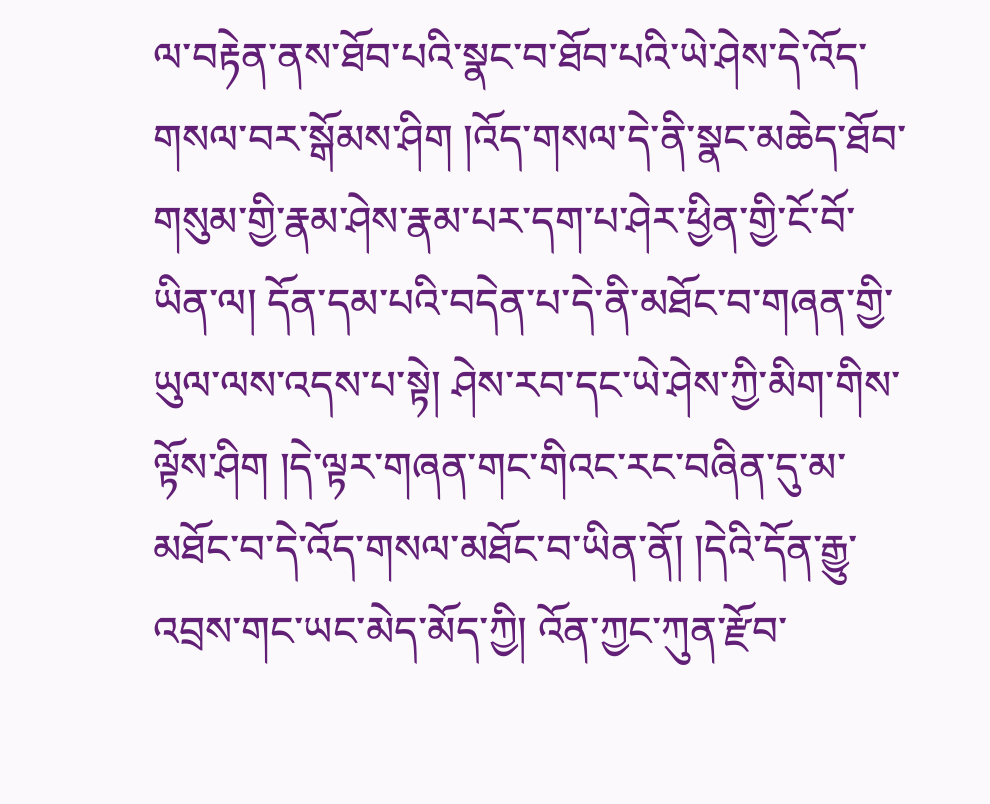ལ་བརྟེན་ནས་ཐོབ་པའི་སྣང་བ་ཐོབ་པའི་ཡེ་ཤེས་དེ་འོད་གསལ་བར་སྒོམས་ཤིག །འོད་གསལ་དེ་ནི་སྣང་མཆེད་ཐོབ་གསུམ་གྱི་རྣམ་ཤེས་རྣམ་པར་དག་པ་ཤེར་ཕྱིན་གྱི་ངོ་བོ་ཡིན་ལ། དོན་དམ་པའི་བདེན་པ་དེ་ནི་མཐོང་བ་གཞན་གྱི་ཡུལ་ལས་འདས་པ་སྟེ། ཤེས་རབ་དང་ཡེ་ཤེས་ཀྱི་མིག་གིས་ལྟོས་ཤིག །དེ་ལྟར་གཞན་གང་གིའང་རང་བཞིན་དུ་མ་མཐོང་བ་དེ་འོད་གསལ་མཐོང་བ་ཡིན་ནོ། །དེའི་དོན་རྒྱུ་འབྲས་གང་ཡང་མེད་མོད་ཀྱི། འོན་ཀྱང་ཀུན་རྫོབ་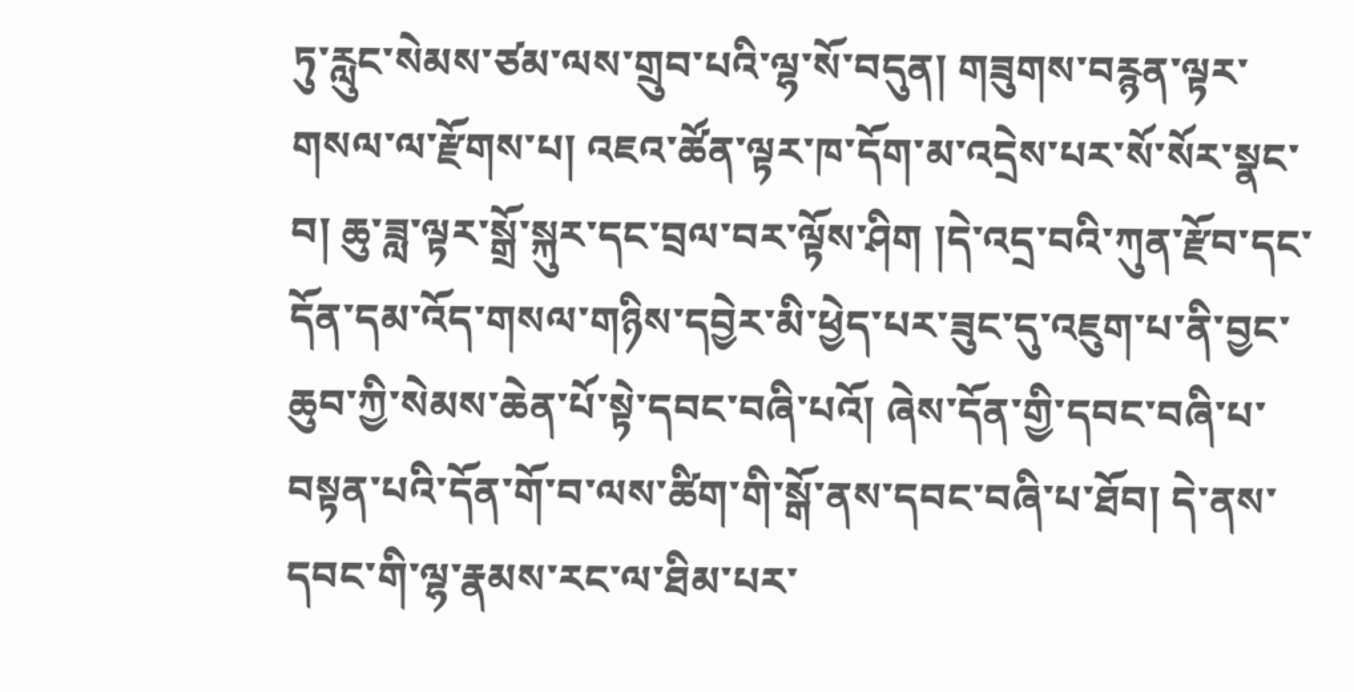ཏུ་རླུང་སེམས་ཙམ་ལས་གྲུབ་པའི་ལྷ་སོ་བདུན། གཟུགས་བརྙན་ལྟར་གསལ་ལ་རྫོགས་པ། འཇའ་ཚོན་ལྟར་ཁ་དོག་མ་འདྲེས་པར་སོ་སོར་སྣང་བ། ཆུ་ཟླ་ལྟར་སྒྲོ་སྐུར་དང་བྲལ་བར་ལྟོས་ཤིག །དེ་འདྲ་བའི་ཀུན་རྫོབ་དང་དོན་དམ་འོད་གསལ་གཉིས་དབྱེར་མི་ཕྱེད་པར་ཟུང་དུ་འཇུག་པ་ནི་བྱང་ཆུབ་ཀྱི་སེམས་ཆེན་པོ་སྟེ་དབང་བཞི་པའོ། ཞེས་དོན་གྱི་དབང་བཞི་པ་བསྟན་པའི་དོན་གོ་བ་ལས་ཚིག་གི་སྒོ་ནས་དབང་བཞི་པ་ཐོབ། དེ་ནས་དབང་གི་ལྷ་རྣམས་རང་ལ་ཐིམ་པར་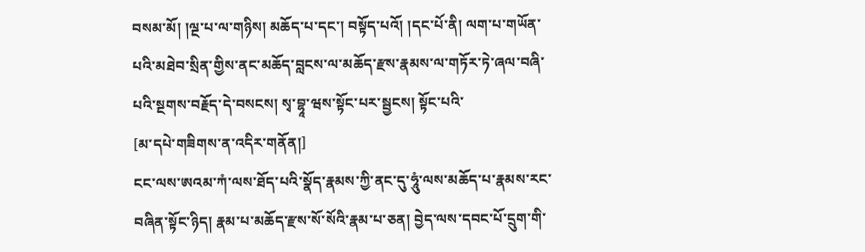བསམ་མོ། །ལྔ་པ་ལ་གཉིས། མཆོད་པ་དང་། བསྟོད་པའོ། །དང་པོ་ནི། ལག་པ་གཡོན་པའི་མཐེབ་སྲིན་གྱིས་ནང་མཆོད་བླངས་ལ་མཆོད་རྫས་རྣམས་ལ་གཏོར་ཏེ་ཞལ་བཞི་པའི་སྔགས་བརྗོད་དེ་བསངས། སྭ་བྷཱ་ཝས་སྟོང་པར་སྦྱངས། སྟོང་པའི་
[མ་དཔེ་གཟིགས་ན་འདིར་གནོན།]
ངང་ལས་ཨའམ་ཀཾ་ལས་ཐོད་པའི་སྣོད་རྣམས་ཀྱི་ནང་དུ་ཧཱུཾ་ལས་མཆོད་པ་རྣམས་རང་བཞིན་སྟོང་ཉིད། རྣམ་པ་མཆོད་རྫས་སོ་སོའི་རྣམ་པ་ཅན། བྱེད་ལས་དབང་པོ་དྲུག་གི་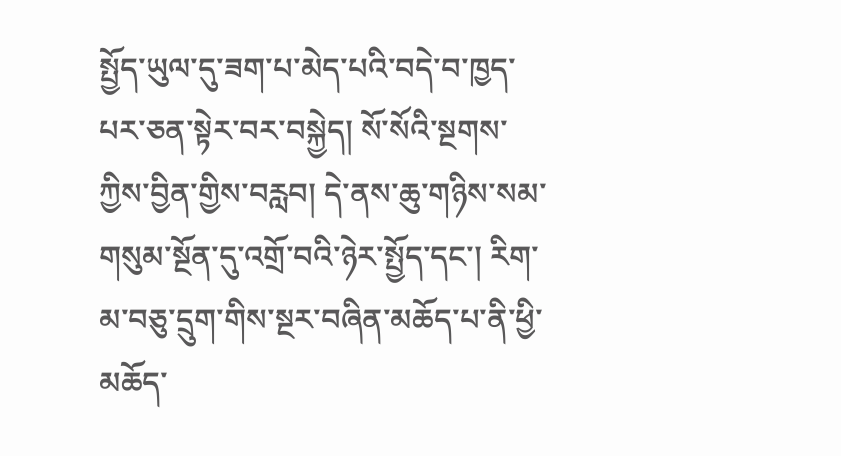སྤྱོད་ཡུལ་དུ་ཟག་པ་མེད་པའི་བདེ་བ་ཁྱད་པར་ཅན་སྟེར་བར་བསྐྱེད། སོ་སོའི་སྔགས་ཀྱིས་བྱིན་གྱིས་བརླབ། དེ་ནས་ཆུ་གཉིས་སམ་གསུམ་སྔོན་དུ་འགྲོ་བའི་ཉེར་སྤྱོད་དང་། རིག་མ་བཅུ་དྲུག་གིས་སྔར་བཞིན་མཆོད་པ་ནི་ཕྱི་མཆོད་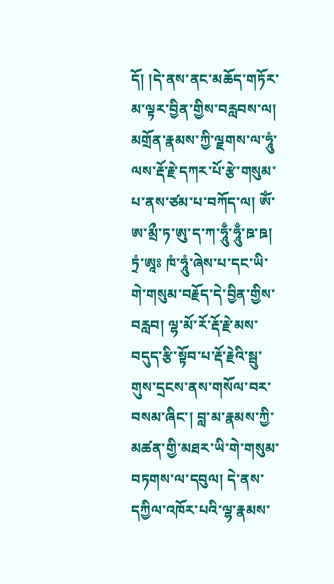དོ། །དེ་ནས་ནང་མཆོད་གཏོར་མ་ལྟར་བྱིན་གྱིས་བརླབས་ལ། མགྲོན་རྣམས་ཀྱི་ལྗགས་ལ་ཧཱུཾ་ལས་རྡོ་རྗེ་དཀར་པོ་རྩེ་གསུམ་པ་ནས་ཙམ་པ་བཀོད་ལ། ༀ་ཨ་མྲྀ་ཏ་ཨུ་ད་ཀ་ཧཱུྃ་ཧཱུྃ་ཋ་ཋ། ཏྲཾ་ཨཱཿ ཁཾ་ཧཱུཾ་ཞེས་པ་དང་ཡི་གེ་གསུམ་བརྗོད་དེ་བྱིན་གྱིས་བརླབ། ལྷ་མོ་རོ་རྡོ་རྗེ་མས་བདུད་རྩི་སྟོབ་པ་རྡོ་རྗེའི་སྦུ་གུས་དྲངས་ནས་གསོལ་བར་བསམ་ཞིང་། བླ་མ་རྣམས་ཀྱི་མཚན་གྱི་མཐར་ཡི་གེ་གསུམ་བཏགས་ལ་དབུལ། དེ་ནས་དཀྱིལ་འཁོར་པའི་ལྷ་རྣམས་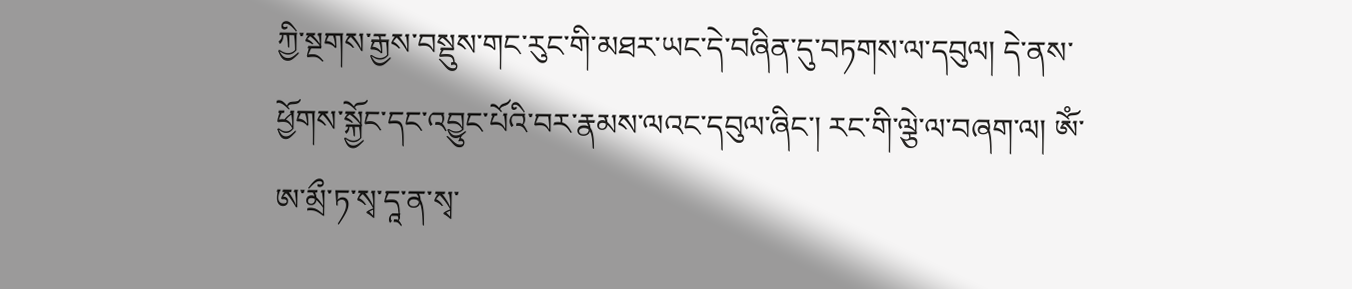ཀྱི་སྔགས་རྒྱས་བསྡུས་གང་རུང་གི་མཐར་ཡང་དེ་བཞིན་དུ་བཏགས་ལ་དབུལ། དེ་ནས་ཕྱོགས་སྐྱོང་དང་འབྱུང་པོའི་བར་རྣམས་ལའང་དབུལ་ཞིང་། རང་གི་ལྕེ་ལ་བཞག་ལ། ༀ་ཨ་མྲྀ་ཏ་སྭ་དཱ་ན་སྭ་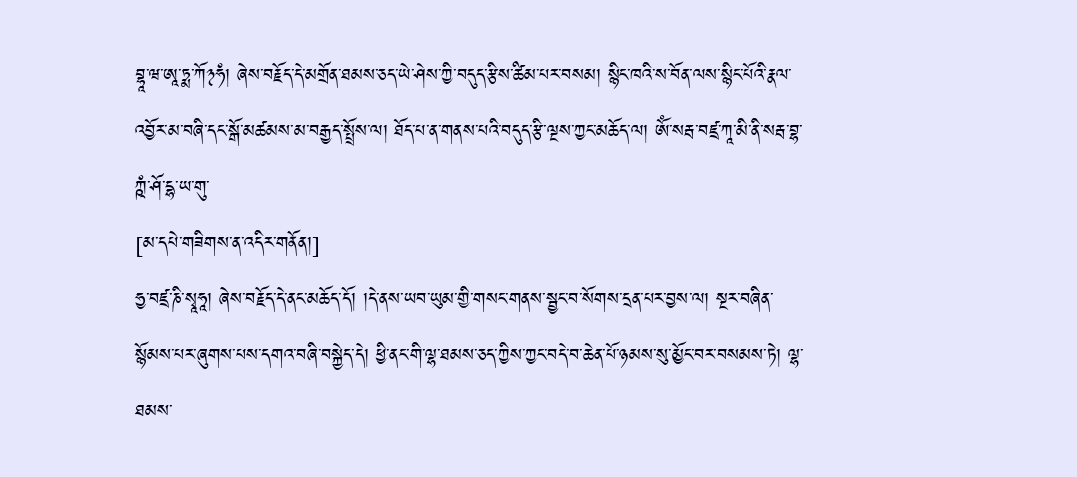བྷཱ་ཝ་ཨཱ་ཏྨ་ཀོ྅ཧཾ། ཞེས་བརྗོད་དེ་མགྲོན་ཐམས་ཅད་ཡེ་ཤེས་ཀྱི་བདུད་རྩིས་ཚིམ་པར་བསམ། སྙིང་ཁའི་ས་བོན་ལས་སྙིང་པོའི་རྣལ་འབྱོར་མ་བཞི་དང་སྒོ་མཚམས་མ་བརྒྱད་སྤྲོས་ལ། ཐོད་པ་ན་གནས་པའི་བདུད་རྩི་ལྔས་ཀྱང་མཆོད་ལ། ༀ་སརྦ་བཛྲ་ཀཱ་མི་ནི་སརྦ་བྷ་ཀྵཾ་ཤོ་དྷ་ཡ་གུ་
[མ་དཔེ་གཟིགས་ན་འདིར་གནོན།]
ཧྱ་བཛྲ་ཎི་སྭཱཧཱ། ཞེས་བརྗོད་དེ་ནང་མཆོད་དོ། །དེ་ནས་ཡབ་ཡུམ་གྱི་གསང་གནས་སྦྱང་བ་སོགས་དྲན་པར་བྱས་ལ། སྔར་བཞིན་སྙོམས་པར་ཞུགས་པས་དགའ་བཞི་བསྐྱེད་དེ། ཕྱི་ནང་གི་ལྷ་ཐམས་ཅད་ཀྱིས་ཀྱང་བདེ་བ་ཆེན་པོ་ཉམས་སུ་མྱོང་བར་བསམས་ཏེ། ལྷ་ཐམས་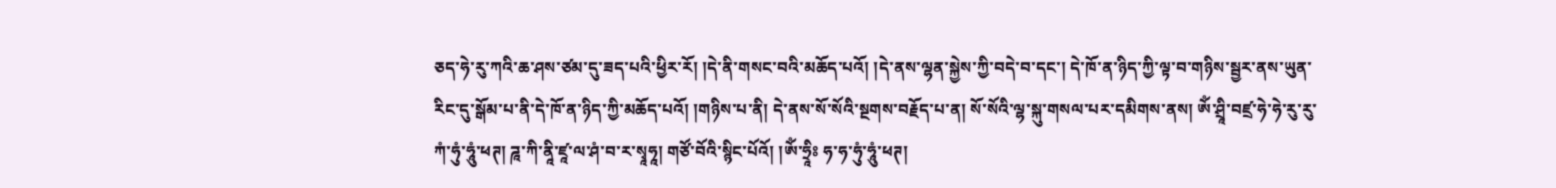ཅད་ཧེ་རུ་ཀའི་ཆ་ཤས་ཙམ་དུ་ཟད་པའི་ཕྱིར་རོ། །དེ་ནི་གསང་བའི་མཆོད་པའོ། །དེ་ནས་ལྷན་སྐྱེས་ཀྱི་བདེ་བ་དང་། དེ་ཁོ་ན་ཉིད་ཀྱི་ལྟ་བ་གཉིས་སྦྱར་ནས་ཡུན་རིང་དུ་སྒོམ་པ་ནི་དེ་ཁོ་ན་ཉིད་ཀྱི་མཆོད་པའོ། །གཉིས་པ་ནི། དེ་ནས་སོ་སོའི་སྔགས་བརྗོད་པ་ན། སོ་སོའི་ལྷ་སྐུ་གསལ་པར་དམིགས་ནས། ༀ་ཤྲཱི་བཛྲ་ཧེ་ཧེ་རུ་རུ་ཀཾ་ཧུཾ་ཧཱུཾ་ཕཊ། ཌཱ་ཀི་ནཱི་ཛཱ་ལ་ཤཾ་བ་ར་སྭཱཧཱ། གཙོ་བོའི་སྙིང་པོའོ། །ༀ་ཧྲཱིཿ ཧ་ཧ་ཧུཾ་ཧཱུཾ་ཕཊ།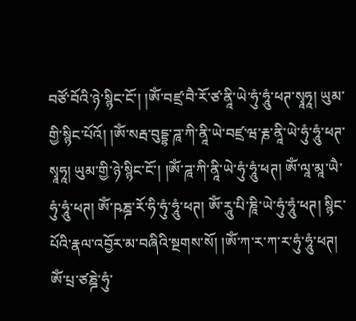བཙོ་བོའི་ཉེ་སྙིང་ངོ་། །ༀ་བཛྲ་བཻ་རོ་ཙ་ནཱི་ཡེ་ཧུཾ་ཧཱུཾ་ཕཊ་སྭཱཧཱ། ཡུམ་གྱི་སྙིང་པོའོ། །ༀ་སརྦ་བུདྡྷ་ཌཱ་ཀི་ནཱི་ཡེ་བཛྲ་ཝ་རྞ་ནཱི་ཡེ་ཧུཾ་ཧཱུཾ་ཕཊ་སྭཱཧཱ། ཡུམ་གྱི་ཉེ་སྙིང་ངོ་། །ༀ་ཌཱ་ཀི་ནཱི་ཡེ་ཧུཾ་ཧཱུཾ་ཕཊ། ༀ་ལཱ་མཱ་ཡཻ་ཧུཾ་ཧཱུཾ་ཕཊ། ༀ་ཥཎྜ་རོ་ཧི་ཧུཾ་ཧཱུཾ་ཕཊ། ༀ་རཱུ་པི་ཎཱི་ཡེ་ཧུཾ་ཧཱུཾ་ཕཊ། སྙིང་པོའི་རྣལ་འབྱོར་མ་བཞིའི་སྔགས་སོ། །ༀ་ཀ་ར་ཀ་ར་ཧུཾ་ཧཱུཾ་ཕཊ། ༀ་པྲ་ཙཎྜེ་ཧུཾ་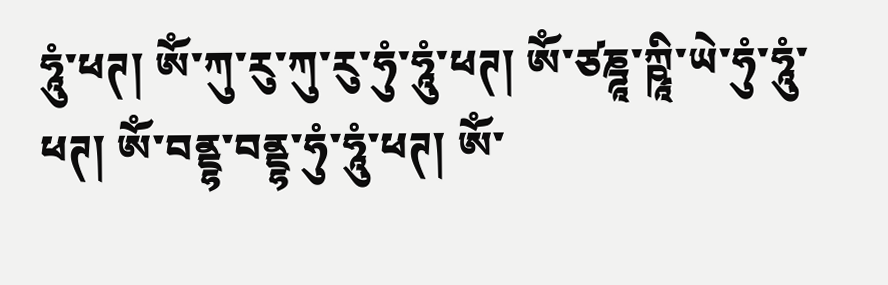ཧཱུཾ་ཕཊ། ༀ་ཀུ་རུ་ཀུ་རུ་ཧུཾ་ཧཱུཾ་ཕཊ། ༀ་ཙཎྜཱ་ཀྵཱི་ཡེ་ཧུཾ་ཧཱུཾ་ཕཊ། ༀ་བནྡྷ་བནྡྷ་ཧུཾ་ཧཱུཾ་ཕཊ། ༀ་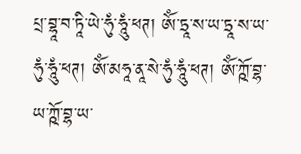པྲ་བྷཱ་བ་ཏཱི་ཡེ་ཧུཾ་ཧཱུཾ་ཕཊ། ༀ་ཏྲཱ་ས་ཡ་ཏྲཱ་ས་ཡ་ཧུཾ་ཧཱུཾ་ཕཊ། ༀ་མཧཱ་ནཱ་སེ་ཧུཾ་ཧཱུཾ་ཕཊ། ༀ་ཀྵོ་བྷ་ཡ་ཀྵོ་བྷ་ཡ་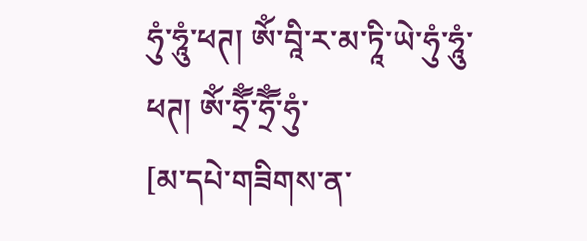ཧུཾ་ཧཱུཾ་ཕཊ། ༀ་བཱི་ར་མ་ཏཱི་ཡེ་ཧུཾ་ཧཱུཾ་ཕཊ། ༀ་ཧྲཽཾ་ཧྲཽཾ་ཧུཾ་
[མ་དཔེ་གཟིགས་ན་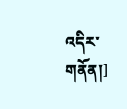འདིར་གནོན།]